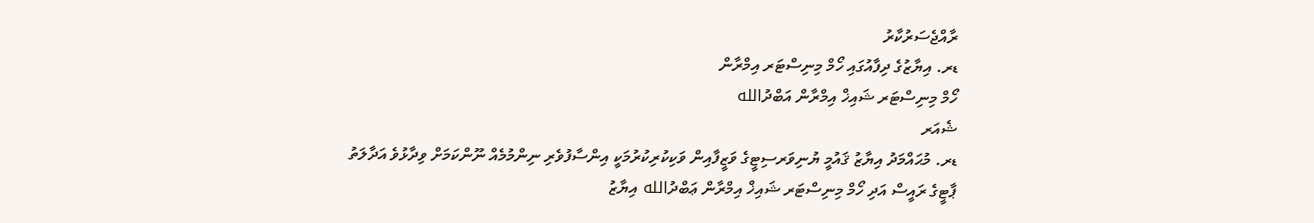ރާއްޖެސަރުކާރު
ޑރ. އިޔާޒުގެ ދިފާއުގައި ހޯމް މިނިސްޓަރ އިމްރާން
ހޯމް މިނިސްޓަރ ޝައިޚް އިމްރާން އަބްދުالله
ޝެއަރ
ޑރ. މުޙައްމަދު އިޔާޒު ޤައުމީ ޔުނިވަރސިޓީގެ ވަޒީފާއިން ވަކިކުރިކުރުމަކީ އިންސާފުވެރި ނިންމުމެއް ނޫންކަމަށް ވިދާޅުވެ އަދާލަތު ޕާޓީގެ ރައީސް އަދި ހޯމް މިނިސްޓަރ ޝައިޚް އިމްރާން ޢަބްދުالله އިޔާޒު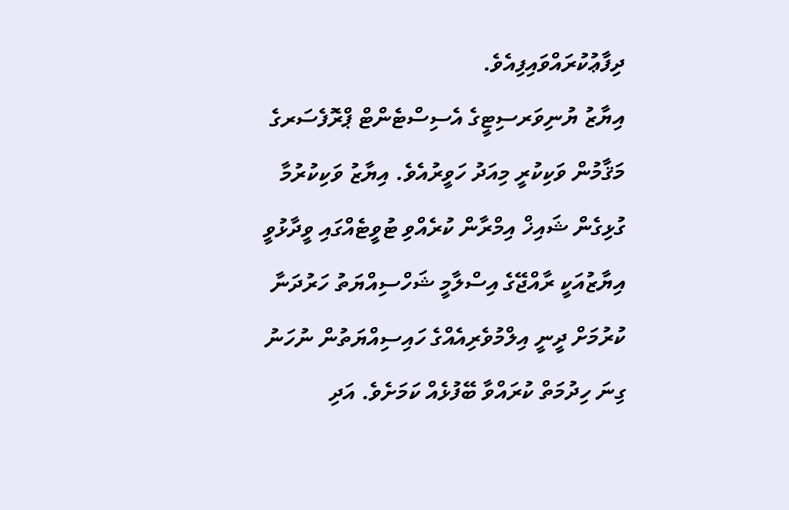ދިފާޢުކުރައްވައިފިއެވެ.
އިޔާޒު ޔުނިވަރސިޓީގެ އެސިސްޓެންޓް ޕްރޮފެސަރގެ މަޤާމުން ވަކިކުރީ މިއަދު ހަވީރުއެވެ. އިޔާޒު ވަކިކުރުމާ ގުޅިގެން ޝައިޚް އިމްރާން ކުރެއްވި ޓުވީޓެއްގައި ވީދާޅުވީ އިޔާޒުއަކީ ރާއްޖޭގެ އިސްލާމީ ޝަހްސިއްޔަތު ހަރުދަނާ ކުރުމަށް ދީނީ އިލްމުވެރިއެއްގެ ހައިސިއްޔަތުން ނުހަނު ގިނަ ހިދުމަތް ކުރައްވާ ބޭފުޅެއް ކަމަށެވެ. އަދި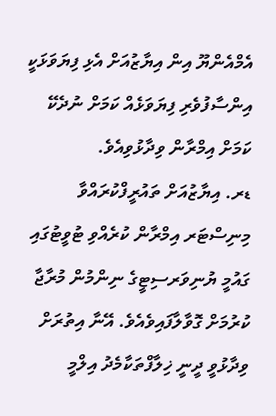އެމްއެންޔޫ އިން އިޔާޒުއަށް އެޅި ފިޔަވަޅަކީ އިންސާފުވެރި ފިޔަވަޅެއް ކަމަށް ނުދެކޭ ކަމަށް އިމްރާން ވިދާޅުވިއެވެ.
ޑރ. އިޔާޒުއަށް ތައުރީފްކުރައްވާ މިނިސްޓަރ އިމްރާން ކުރެއްވި ޓުވީޓުގައި ގައުމީ ޔުނިވަރސިޓީގެ ނިންމުން މުރާޖާ ކުރުމަށް ގޮވާލާފައިވެއެވެ. އޭނާ އިތުރަށް ވިދާޅުވީ ދީނީ ޚިލާފްތަކާމެދު އިލްމީ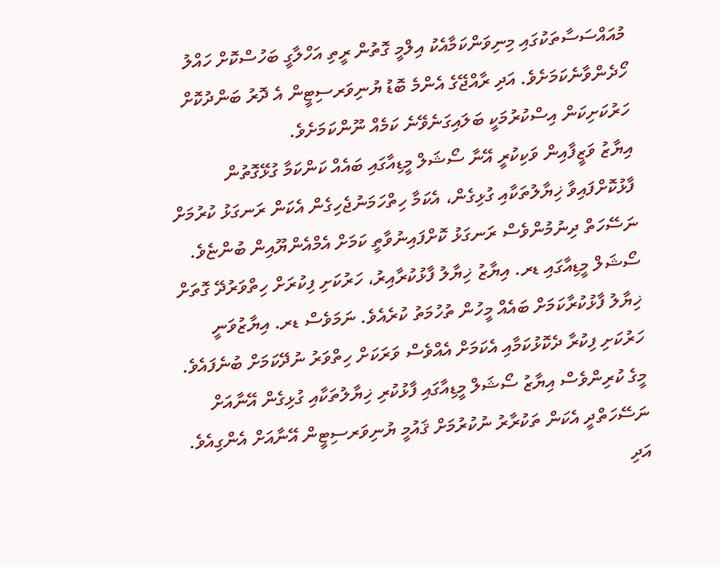މުއައްސަސާތަކުގައި މިނިވަންކަމާއެކު އިލްމީ ގޮތުން ރީތި އަހްލާގީ ބަހުސްކޮށް ހައްލު ހޯދެންވާނެކަމަށެވެ. އަދި ރާއްޖޭގެ އެންމެ ބޮޑު ޔުނިވަރސިޓީން އެ ދޮރު ބަންދުކޮށް ހަރުކަށިކަން އިސްކުރުމަކީ ބަލައިގަނެވޭނެ ކަމެއް ނޫންކަމަށެވެ.
އިޔާޒު ވަޒީފާއިން ވަކިކުރީ އޭނާ ސޯޝަލް މީޑިއާގައި ބައެއް ކަންކަމާ ގުޅޭގޮތުން ފާޅުކޮށްފައިވާ ޚިޔާލުތަކާއި ގުޅިގެން، އެކަމާ ހިތްހަމަނުޖެހިގެން އެކަން ރަނގަޅު ކުރުމަށް ނަސޭހަތް ދިނުމުންވެސް ރަނގަޅު ކޮށްފައިނުވާތީ ކަމަށް އެމްއެންޔޫއިން ބުންޏެވެ. ސޯޝަލް މީޑިއާގައި ޑރ. އިޔާޒު ޚިޔާލު ފާޅުކުރާއިރު، ހަރުކަށި ފިކުރަށް ހިތްވަރުދޭ ގޮތަށް ޚިޔާލު ފާޅުކުރާކަމަށް ބައެއް މީހުން ތުހުމަތު ކުރެއެވެ. ނަމަވެސް ޑރ. އިޔާޒުވަނީ ހަރުކަށި ފިކުރާ ދެކޮޅުކަމާއި އެކަމަށް އެއްވެސް ވަރަކަށް ހިތްވަރު ނުދޭކަމަށް ބުނެފައެވެ.
މީގެ ކުރިންވެސް އިޔާޒު ސޯޝަލް މީޑިއާގައި ފާޅުކުރި ޚިޔާލުތަކާއި ގުޅިގެން އޭނާއަށް ނަސޭހަތްދީ އެކަން ތަކުރާރު ނުކުރުމަށް ޤައުމީ ޔުނިވަރސިޓީން އޭނާއަށް އެންގިއެވެ. އަދި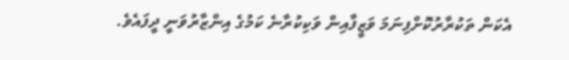އެކަން ތަކުރާރުކޮށްފިނަމަ ވަޒީފާއިން ވަކިކުރާނެ ކަމުގެ އިންޒާރުވަނީ ދީފައެވެ.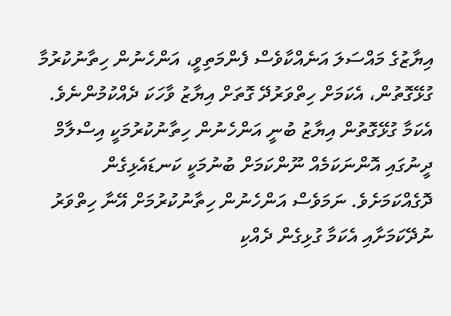އިޔާޒުގެ މައްސަލަ އަނެއްކާވެސް ފެންމަތިވީ، އަންހެނުން ހިތާނުކުރުމާ ގުޅޭގޮތުން، އެކަމަށް ހިތްވަރުދޭ ގޮތަށް އިޔާޒު ވާހަކަ ދެއްކުމުންނެވެ. އެކަމާ ގުޅޭގޮތުން އިޔާޒު ބުނީ އަންހެނުން ހިތާނުކުރުމަކީ އިސްލާމް ދީނުގައި އޮންނަކަމެއް ނޫންކަމަށް ބުނުމަކީ ކަނޑައެޅިގެން ދޮގެއްކަމަށެވެ. ނަމަވެސް އަންހެނުން ހިތާނުކުރުމަށް އޭނާ ހިތްވަރު ނުދޭކަމަށާއި އެކަމާ ގުޅިގެން ދެއްކި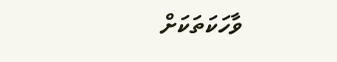ވާހަކަތަކަށް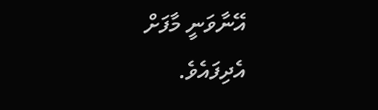އޭނާވަނީ މާފަށް އެދިފައެވެ.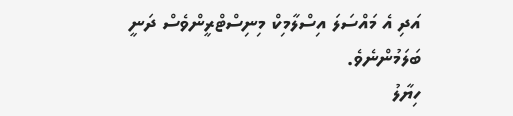އަދި އެ މައްސަލަ އިސްލާމިކް މިނިސްޓްރީންވެސް ދަނީ ބަލަމުންނެވެ.
ހިޔާލު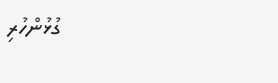ގުޅުންހުރި